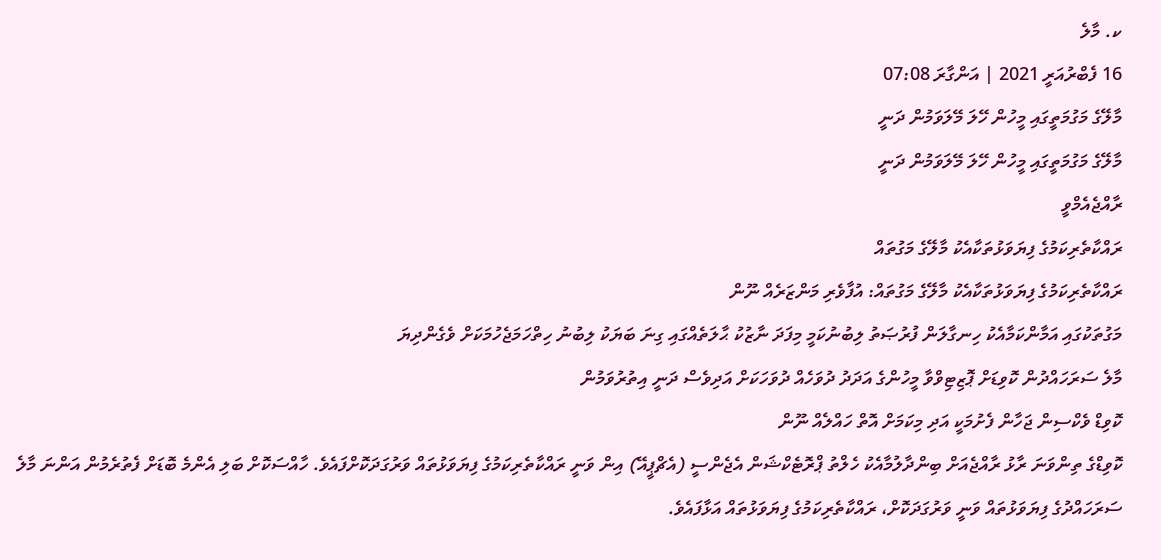ކ. މާލެ
16 ފެބްރުއަރީ 2021 | އަންގާރަ 07:08
މާލޭގެ މަގުމަތީގައި މީހުން ހޭލަ މޭލަވަމުން ދަނީ
މާލޭގެ މަގުމަތީގައި މީހުން ހޭލަ މޭލަވަމުން ދަނީ
ރާއްޖެއެމްވީ
ރައްކާތެރިކަމުގެ ފިޔަވަޅުތަކާއެކު މާލޭގެ މަގުތައް
ރައްކާތެރިކަމުގެ ފިޔަވަޅުތަކާއެކު މާލޭގެ މަގުތައް: އުފާވެރި މަންޒަރެއް ނޫން
މަގުތަކުގައި އަމާންކަމާއެކު ހިނގާލަން ފުރުޞަތު ލިބުނުކަމީ މިފަދަ ނާޒުކު ޙާލަތެއްގައި ގިނަ ބަޔަކު ލިބުނު ހިތްހަމަޖެހުމަކަށް ވެގެންދިޔަ
މާލެ ސަރަހައްދުން ކޮވިޑަށް ޕޮޒިޓިވްވާ މީހުންގެ އަދަދު ދުވަހެއް ދުވަހަކަށް އަދިވެސް ދަނީ އިތުރުވަމުން
ކޮވިޑް ވެކްސިން ޖަހާން ފެށުމަކީ އަދި މިކަމަށް އޮތް ހައްލެއް ނޫން
ކޮވިޑްގެ ތިންވަނަ ރާޅު ރާއްޖެއަށް ބިންދާލުމާއެކު ހެލްތު ޕްރޮޓެކްޝަން އެޖެންސީ (އެޗްޕީއޭ) އިން ވަނީ ރައްކާތެރިކަމުގެ ފިޔަވަޅުތައް ވަރުގަދަކޮށްފައެވެ. ހާއްސަކޮށް ބަލި އެންމެ ބޮޑަށް ފެތުރެމުން އަންނަ މާލެ ސަރަހައްދުގެ ފިޔަވަޅުތައް ވަނީ ވަރުގަދަކޮށް، ރައްކާތެރިކަމުގެ ފިޔަވަޅުތައް އަޅާފައެވެ.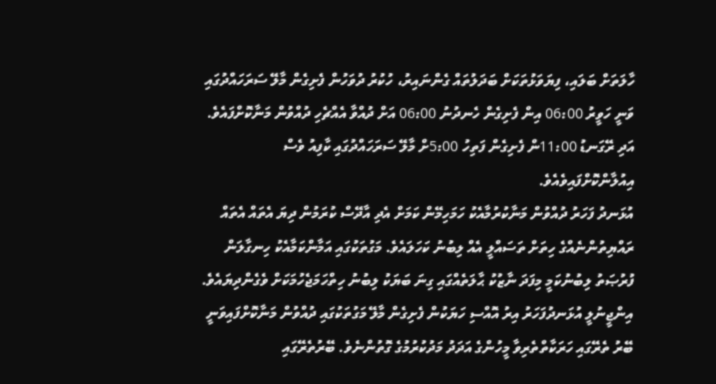ހާލަތަށް ބަލައި، ފިޔަވަޅުތަކަށް ބަދަލުތައް ގެންނައިރު، ހުކުރު ދުވަހުން ފެށިގެން މާލޭ ސަރަހައްދުގައި ވަނީ ހަވީރު 06:00 އިން ފެށިގެން ހެނދުނު 06:00 އަށް ދުއްވާ އެއްޗެހި ދުއްވުން މަނާކޮށްފައެވެ. އަދި ރޭގަނޑު 11:00ން ފެށިގެން ފަތިހު 5:00ށް މާލޭ ސަރަހައްދުގައި ކާފިއު ވެސް އިއުލާންކޮށްފައިވެއެވެ.
އުޅަނދު ފަހަރު ދުއްވުން މަނާކުރުމާއެކު ހަމަހިމޭން ކަމަށް އެދި އާދޭސް ކުރަމުން ދިޔަ އެތައް އެތައް ރައްޔިތުންނެއްގެ ހިތަށް ތަސައްލީ އެއް ލިބުނު ކަހަލައެވެ. މަގުތަކުގައި އަމާންކަމާއެކު ހިނގާލަން ފުރުޞަތު ލިބުނުކަމީ މިފަދަ ނާޒުކު ޙާލަތެއްގައި ގިނަ ބަޔަކު ލިބުނު ހިތްހަމަޖެހުމަކަށް ވެގެންދިޔައެވެ.
އިންޖީނުލީ އުޅަނދުފަހަރު އިރު އޮއްސި ހަޔަކުން ފެށިގެން މާލޭ މަގުތަކުގައި ދުއްވުން މަނާކޮށްފައިވަނީ ބޭރު ތެރޭގައި ހަރަކާތްތެރިވާ މީހުންގެ އަދަދު މަދުކުރުމުގެ ގޮތުންނެވެ. ބޭރުތެރޭގައި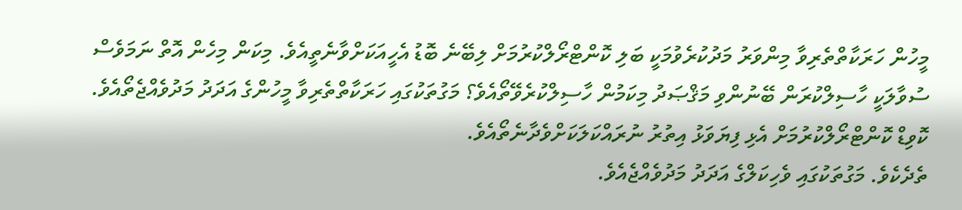މީހުން ހަރަކާތްތެރިވާ މިންވަރު މަދުކުރެވުމަކީ ބަލި ކޮންޓްރޯލްކުރުމަށް ލިބޭނެ ބޮޑު އެހީއަކަށްވާނެތީއެވެ. މިކަން މިހެން އޮތް ނަމަވެސް ސުވާލަކީ ހާސިލްކުރަން ބޭނުންވި މަޤްޞަދު މިކަމުން ހާސިލްކުރެވޭތޯއެވެ؟ މަގުތަކުގައި ހަރަކާތްތެރިވާ މީހުންގެ އަދަދު މަދުވެއްޖެތޯއެވެ. ކޮވިޑް ކޮންޓްރޯލްކުރުމަށް އެޅި ފިޔަވަޅު އިތުރު ނުރައްކަލަކަށްވެދާނެތޯއެވެ.
ތެދެކެވެ. މަގުތަކުގައި ވެހިކަލްގެ އަދަދު މަދުވެއްޖެއެވެ.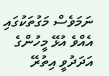ނަމަވެސް މަގުތަކުގައި އެއްވެ އުޅޭ މީހުންގެ އަދަދުވީ އިތުރޭ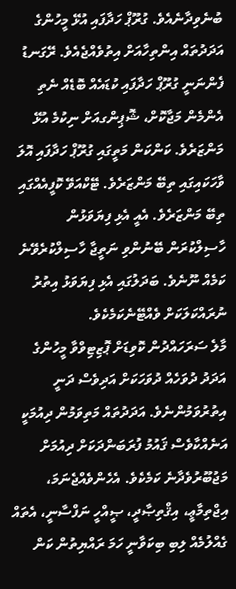ބުނެވިދާނެއެވެ. ގުރޫޕް ހަދާފައި އުޅޭ މީހުންގެ އަދަދުތައް އިންތިހާއަށް އިތުވެއްޖެއެވެ. ރޭގަނޑު ފެންނަނީ ގުރޫޕް ހަދާފައި ކުޑައެއް ބޮޑެއް ނެތި އެންމެން މަޖާކޮށް، ޝޮޕިންގއަށް ނިކުމެ އުޅޭ މަންޒަރެވެ. ކަންކަން މަތީގައި ގުރޫޕް ހަދާފައި އޮލަ ވާހަކައިގައި ތިބޭ މަންޒަރެވެ. ޓޭކްއަވޭ ކޮފީއެއްގައި ތިބޭ މަންޒަރެވެ. އެއީ އެޅި ފިޔަވަޅުން ހާސިލްކުރަން ބޭނުންވި ނަތީޖާ ހާސިލްކުރެވޭނެ ކަމެއް ނޫނެވެ. ބަދަލުގައި އެޅި ފިޔަވަޅު އިތުރު ނުރައްކަލަކަށް ވެއްޓޭނެކަމެކެވެ.
މާލެ ސަރަހައްދުން ކޮވިޑަށް ޕޮޒިޓިވްވާ މީހުންގެ އަދަދު ދުވަހެއް ދުވަހަކަށް އަދިވެސް ދަނީ އިތުރުވަމުންނެވެ. އަދަދުތައް މަތިވަމުން ދިއުމަކީ އަނެއްކާވެސް ޤައުމު ފުރަބަންދަކަށް ދިއުމަށް މަޖުބޫރުވެދާނެ ކަމެކެވެ. އެހެންވެއްޖެނަމަ، އިޖްތިމާޢީ، އިޤްތިޞާދީ، ޞީއްހީ ނަފްސާނީ، އެތައް ގެއްލުމެއް ލިބި ބިކަވާނީ ހަމަ ރައްޔިތުން ކަން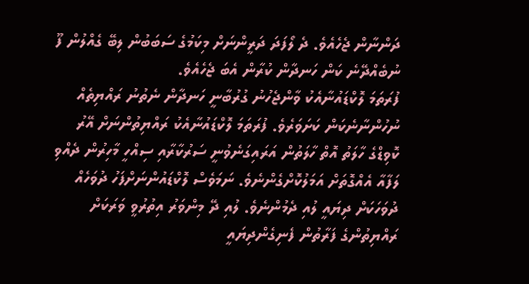ދަންނާން ޖެހެއެވެ. ދެ ލޯފަދަ ދަރީންނަށް މިކަމުގެ ސަބަބުން ލިބޭ ގެއްލުން ފޫ ނުބެއްދޭނެ ކަން ހަނދާން ކުރާން އެބަ ޖެހެއެވެ.
ފުރަތަމަ ލޮކްޑައުނާއެކު ވާންޖެހުނު ގުރުބާނީ ހަނދާން ނެތުނު ރައްޔިތެއް ނުހުންނާނެކަން ކަށަވަރެވެ. ފުރަތަމަ ލޮކްޑައުނާއެކު ރައްޔިތުންނަށް އޭރު ކޮވިޑްގެ ހާލަތު އޮތް ހާލަތުން އަރައިގަނެވުނީ ސަރުކާރާއި ސިއްހީ މާހިރުން ދެއްވި ލަފާއާ އެއްގޮތަށް އަމަލުކޮށްގެންނެވެ. ނަމަވެސް ލޮކްޑައުންނަށްފަހު ދުވަހެއް ދުވަހަކަށް ދިޔައީ ލުއި ދެމުންނެވެ. ލުއި ދޭ މިންވަރު އިތުރުވީ ވަރަކަށް ރައްޔިތުންގެ ފަރާތުން ފެނިގެންދިޔައީ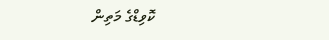ކޮވިޑްގެ މަތިން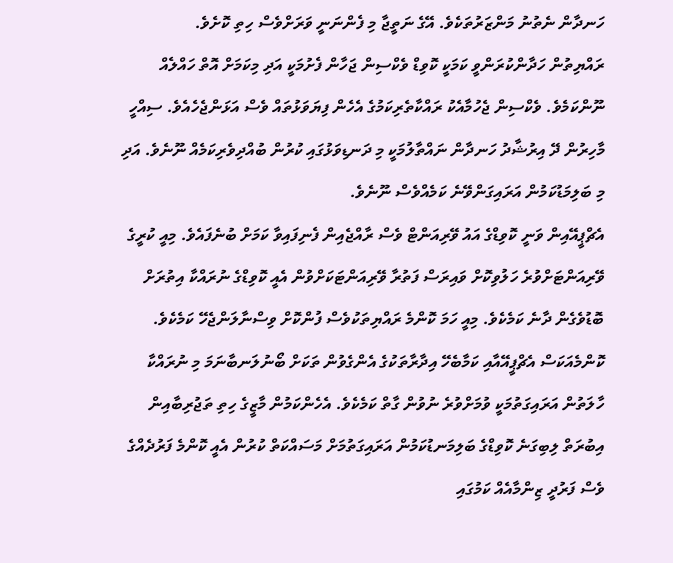ހަނދާން ނެތުނު މަންޒަރުތަކެވެ. އޭގެ ނަތީޖާ މި ފެންނަނީ ވަރަށްވެސް ހިތި ކޮށެވެ.
ރައްޔިތުން ހަދާންކުރަންވީ ކަމަކީ ކޮވިޑް ވެކްސިން ޖަހާން ފެށުމަކީ އަދި މިކަމަށް އޮތް ހައްލެއް ނޫންކަމެވެ. ވެކްސިން ޖެހުމާއެކު ރައްކާތެރިކަމުގެ އެހެން ފިޔަވަޅުތައް ވެސް އަޅަންޖެހެއެވެ. ސިއްހީ މާހިރުން ދޭ އިރުޝާދު ހަނދާން ނައްތާލުމަކީ މި ދަނޑިވަޅުގައި ކުރުން ބުއްދިވެރިކަމެއް ނޫނެވެ. އަދި މި ބަލިމަޑުކަމުން އަރައިގަންވޭނެ ކަމެއްވެސް ނޫނެވެ.
އެޗްޕީއޭއިން ވަނީ ކޮވިޑްގެ އައު ވޭރިއަންޓް ވެސް ރާއްޖެއިން ފެނިފައިވާ ކަމަށް ބުނެފައެވެ. މިއީ ކުރީގެ ވޭރިއަންޓަށްވުރެ ހަލުވިކޮށް ވައިރަސް ފަތުރާ ވޭރިއަންޓަކަށްވުން އެއީ ކޮވިޑްގެ ނުރައްކާ އިތުރަށް ބޮޑުވެގެން ދާނެ ކަމެކެވެ. މިއީ ހަމަ ކޮންމެ ރައްޔިތަކުވެސް ފުންކޮށް ވިސްނާލަންޖެހޭ ކަމެކެވެ.
ކޮންމެއަކަސް އެޗްޕީއޭއާއި ކަމާބެހޭ އިދާރާތަކުގެ އެންގެވުން ތަކަށް ބޯނުލަނބާނަމަ މި ނުރައްކާ ހާލަތުން އަރައިގަތުމަކީ ވުމަށްވުރެ ނުވުން ގާތް ކަމެކެވެ. އެހެންކަމުން މާޒީގެ ހިތި ތަޖުރިބާއިން އިބުރަތް ލިބިގަނެ ކޮވިޑްގެ ބަލިމަނޑުކަމުން އަރައިގަތުމަށް މަސައްކަތް ކުރުން އެއީ ކޮންމެ ފަރުދެއްގެ ވެސް ފަރުދީ ޒިންމާއެއް ކަމުގައި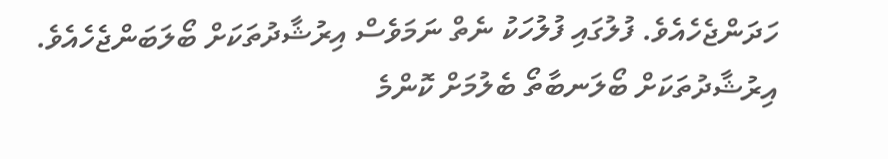ހަދަންޖެހެއެވެ. ފުލުގައި ފުލުހަކު ނެތް ނަމަވެސް އިރުޝާދުތަކަށް ބޯލަބަންޖެހެއެވެ. އިރުޝާދުތަކަށް ބޯލަނބާތޯ ބެލުމަށް ކޮންމެ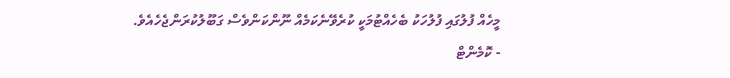މީހެއް ފުލުގައި ފުލުހަކު ބެހެއްޓުމަކީ ކުރެވޭނެކަމެއް ނޫންކަންވެސް ގަބޫލުކުރަންޖެހެއެވެ.
- ކޮމެންޓް